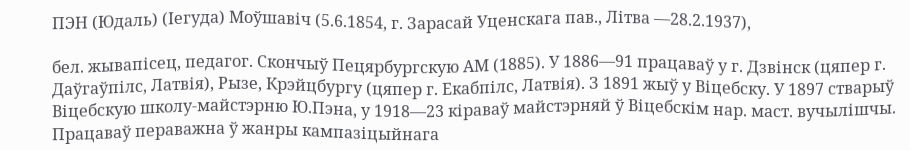ПЭН (Юдаль) (Іегуда) Моўшавіч (5.6.1854, г. Зарасай Уценскага пав., Літва —28.2.1937),

бел. жывапісец, педагог. Скончыў Пецярбургскую АМ (1885). У 1886—91 працаваў у г. Дзвінск (цяпер г. Даўгаўпілс, Латвія), Рызе, Крэйцбургу (цяпер г. Екабпілс, Латвія). З 1891 жыў у Віцебску. У 1897 стварыў Віцебскую школу-майстэрню Ю.Пэна, у 1918—23 кіраваў майстэрняй ў Віцебскім нар. маст. вучылішчы. Працаваў пераважна ў жанры кампазіцыйнага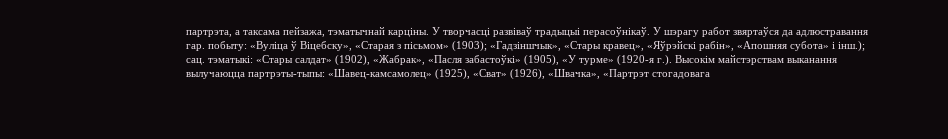партрэта, а таксама пейзажа, тэматычнай карціны. У творчасці развіваў традыцыі перасоўнікаў. У шэрагу работ звяртаўся да адлюстравання гар. побыту: «Вуліца ў Віцебску», «Старая з пісьмом» (1903); «Гадзіншчык», «Стары кравец», «Яўрэйскі рабін», «Апошняя субота» і інш.); сац. тэматыкі: «Стары салдат» (1902), «Жабрак», «Пасля забастоўкі» (1905), «У турме» (1920-я г.). Высокім майстэрствам выканання вылучаюцца партрэты-тыпы: «Шавец-камсамолец» (1925), «Сват» (1926), «Швачка», «Партрэт стогадовага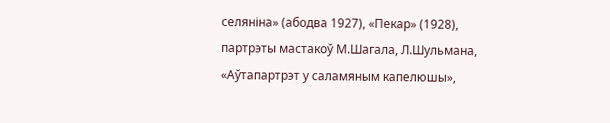селяніна» (абодва 1927), «Пекар» (1928), партрэты мастакоў М.Шагала, Л.Шульмана, «Аўтапартрэт у саламяным капелюшы»,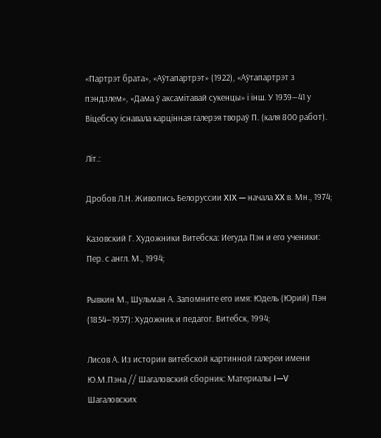«Партрэт брата», «Аўтапартрэт» (1922), «Аўтапартрэт з пэндзлем», «Дама ў аксамітавай сукенцы» і інш. У 1939—41 у Віцебску існавала карцінная галерэя твораў П. (каля 800 работ).

Літ.:

Дробов Л.Н. Живопись Белоруссии XIX — начала XX в. Мн., 1974;

Казовский Г. Художники Витебска: Иегуда Пэн и его ученики: Пер. с англ. М., 1994;

Рывкин М., Шульман А. Запомните его имя: Юдель (Юрий) Пэн (1854—1937): Художник и педагог. Витебск, 1994;

Лисов А. Из истории витебской картинной галереи имени Ю.М.Пэна // Шагаловский сборник: Материалы I—V Шагаловских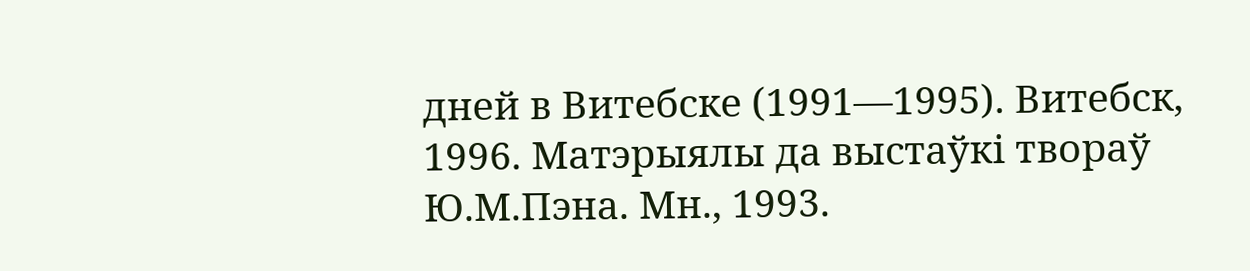дней в Витебске (1991—1995). Витебск, 1996. Матэрыялы да выстаўкі твораў Ю.М.Пэна. Мн., 1993.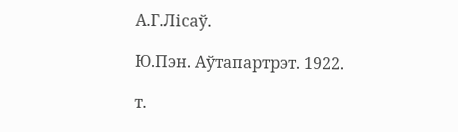А.Г.Лісаў.

Ю.Пэн. Аўтапартрэт. 1922.

т.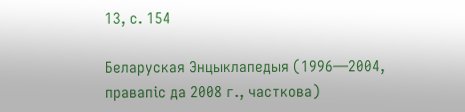13, с. 154

Беларуская Энцыклапедыя (1996—2004, правапіс да 2008 г., часткова)